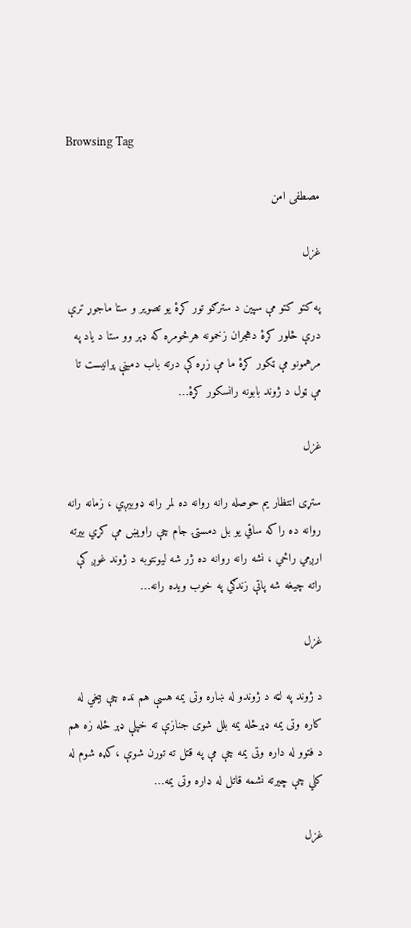Browsing Tag

مصطفی امن

غزل

په کتو کتو مې سپین د سترګو تور کړهٔ یو تصویر و ستا ماجوړ ترې درې څلور کړهٔ دهجران زخمونه هرڅومره که ډېر وو ستا د یاد په مرهمونو مې ټکور کړهٔ ما مې زړه کې درته باب دمینې پرانیست تا مې ټول د ژوند بابونه رانسکور کړهٔ…

غزل

ستړی انتظار یم حوصله رانه روانه ده لمر رانه ډوبیږي ، زمانه رانه روانه ده راکه ساقي یو بل دمستۍ جام چې راویښ مې کړي بیرته ارږمي راځي ، نشه رانه روانه ده ژر شه لیونتوبه د ژوند غوږ کې راته چیغه شه پاتې زندګي په خوب ویده رانه…

غزل

د ژوند په لټه د ژوندو له ښاره وتی یمه هسې هم نده چې بیخي له کاره وتی یمه ډېرځله یمه بلل شوی جنازې ته خپلې ډېر ځله زه هم د فتوو له داره وتی یمه چې مې په قتل ته تورن شوې ،کډه شوم له کلي چې چیرته نشمه قاتل له ډاره وتی یمه…

غزل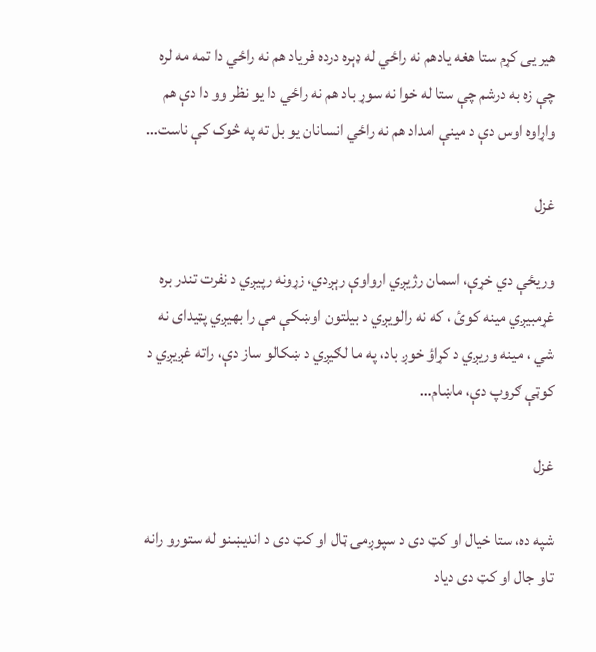هیر یی کړم ستا هغه یادهم نه راځي له ډېره درده فریاد هم نه راځي دا تمه مه لره چې زه به درشم چې ستا له خوا نه سوړ باد هم نه راځي دا یو نظر وو دا دې هم واړاوه اوس دې د مینې امداد هم نه راځي انسانان یو بل ته په څوک کې ناست…

غزل

وریځې دي خړې، اسمان رژیږي ارواوې رېږدي، زړونه رپیږي د نفرت تندر بره غړمبیږي مینه کوئ ، که نه رالویږي د بیلتون اوښکې مې را بهیږي پټیدای نه شي ، مینه وریږي د کړاؤ خوږ باد، په ما لګیږي د ښکالو ساز دې، راته غږیږي د کوټې ګروپ دې، ماښام…

غزل

شپه ده، ستا خیال او کټ دی د سپوږمۍ ټال او کټ دی د اندیښنو له ستورو رانه تاو جال او کټ دی دیاد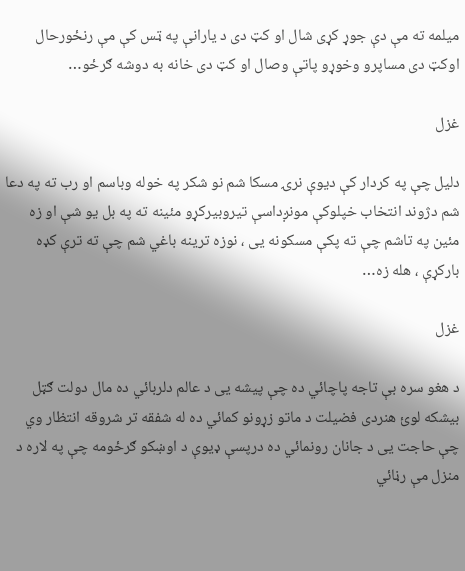میلمه ته مې دې جوړ کړی شال او کټ دی د یارانې په ټس کې مې رنځورحال اوکټ دی مساپرو وخوړو پاتې وصال او کټ دی خانه به دوشه ګرځو…

غزل

دلیل چې په کردار کې دیوې نرۍ مسکا شم نو شکر په خوله وباسم او رب ته په دعا شم دژوند انتخاب خپلوکې مونږداسې تیروبیرکړو مئینه ته په بل یو شې او زه مئین په تاشم چې ته پکې مسکونه یی ، نوزه ترینه باغي شم چې ته ترې کډه بارکړې ، هله زه…

غزل

د هغو سره بې تاجه پاچائي ده چې پیشه یی د عالم دلربائي ده مال دولت ګټل بیشکه لوئ هنردی فضیلت د ماتو زړونو کمائي ده له شفقه تر شروقه انتظار وي چې حاجت یی د جانان رونمائي ده درپسې ډیوې د اوښکو ګرځومه چې په لاره د منزل مې رڼائي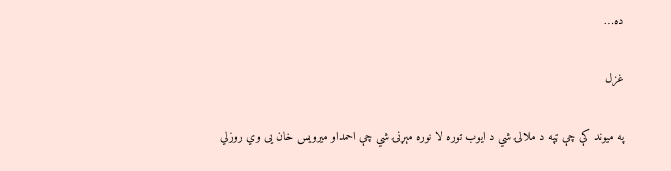ده…

غزل

په میوند کې چې ټپه د ملالۍ شي د ایوب توره لا نوره مېړنۍ شي چې احمداو میرویس خان یی وي روزلي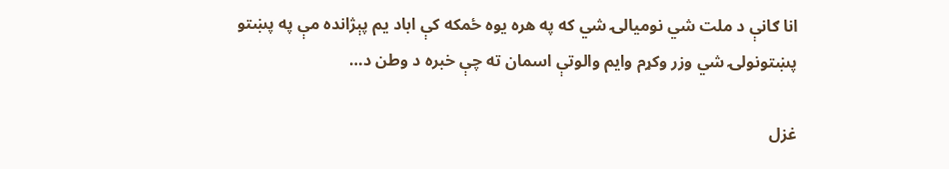انا ګانې د ملت شي نومیالۍ شي که په هره یوه ځمکه کې اباد یم پېژانده مې په پښتو پښتونولۍ شي وزر وکړم وایم والوتې اسمان ته چې خبره د وطن د…

غزل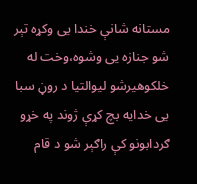مستانه شانې خندا یی وکړه تېر شو جنازه یی وشوه،وخت له خلکوهیرشو لیوالتیا د روڼ سبا یی خدایه بچ کړې ژوند په خړو ګردابونو کې راګېر شو د قام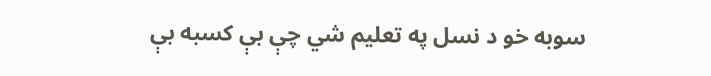سوبه خو د نسل په تعلیم شي چې بې کسبه بې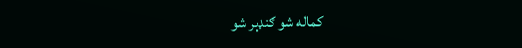کماله شو ګنډېر شو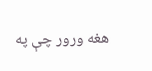هغه ورور چې په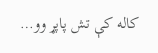کاله کې تش پاپړ وو…